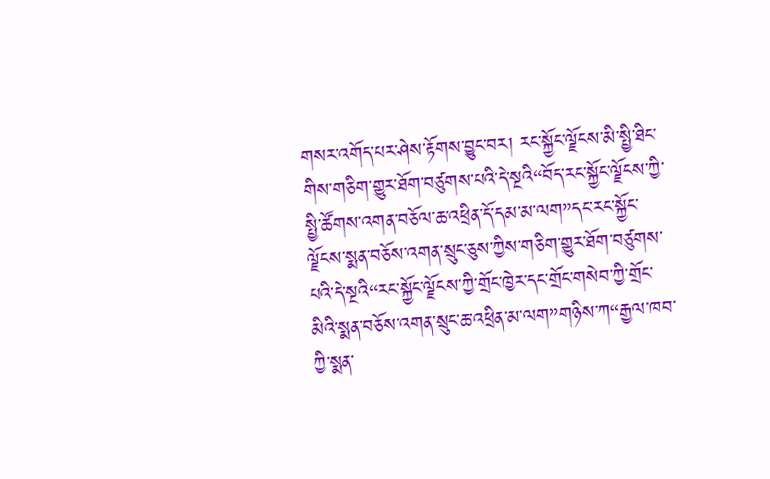གསར་འགོད་པར་ཤེས་རྟོགས་བྱུང་བར། རང་སྐྱོང་ལྗོངས་མི་སྤྱི་ཐིང་གིས་གཅིག་གྱུར་ཐོག་བཙུགས་པའི་དེ་སྔའི“བོད་རང་སྐྱོང་ལྗོངས་ཀྱི་སྤྱི་ཚོགས་འགན་བཅོལ་ཆ་འཕྲིན་དོ་དམ་མ་ལག”དང་རང་སྐྱོང་ལྗོངས་སྨན་བཅོས་འགན་སྲུང་ཅུས་ཀྱིས་གཅིག་གྱུར་ཐོག་བཙུགས་པའི་དེ་སྔའི“རང་སྐྱོང་ལྗོངས་ཀྱི་གྲོང་ཁྱེར་དང་གྲོང་གསེབ་ཀྱི་གྲོང་མིའི་སྨན་བཅོས་འགན་སྲུང་ཆ་འཕྲིན་མ་ལག”གཉིས་ཀ“རྒྱལ་ཁབ་ཀྱི་སྨན་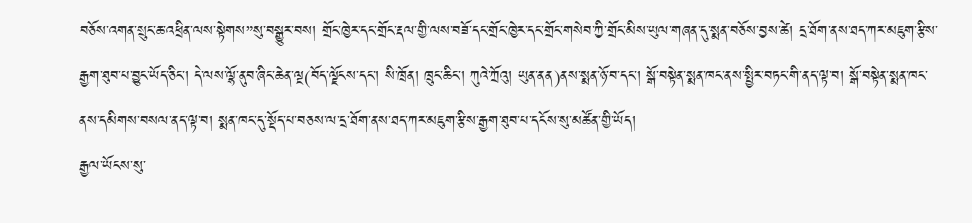བཅོས་འགན་སྲུང་ཆ་འཕྲིན་ལས་སྟེགས”སུ་བསྒྱུར་བས། གྲོང་ཁྱེར་དང་གྲོང་རྡལ་གྱི་ལས་བཟོ་དང་གྲོང་ཁྱེར་དང་གྲོང་གསེབ་ཀྱི་གྲོང་མིས་ཡུལ་གཞན་དུ་སྨན་བཅོས་བྱས་ཚེ། དྲ་ཐོག་ནས་ཐད་ཀར་མཇུག་རྩིས་རྒྱག་ཐུབ་པ་བྱུང་ཡོད་ཅིང་། དེ་ལས་ལྷོ་ནུབ་ཞིང་ཆེན་ལྔ(བོད་ལྗོངས་དང་། སི་ཁྲོན། ཁྲུང་ཆིང་། ཀུའེ་ཀྲོའུ། ཡུན་ནན)ནས་སྨན་ཉོ་བ་དང་། སྒོ་བསྟེན་སྨན་ཁང་ནས་སྤྱིར་བཏང་གི་ནད་ལྟ་བ། སྒོ་བསྟེན་སྨན་ཁང་ནས་དམིགས་བསལ་ནད་ལྟ་བ། སྨན་ཁང་དུ་སྡོད་པ་བཅས་ལ་དྲ་ཐོག་ནས་ཐད་ཀར་མཇུག་རྩིས་རྒྱག་ཐུབ་པ་དངོས་སུ་མཚོན་གྱི་ཡོད།
རྒྱལ་ཡོངས་སུ་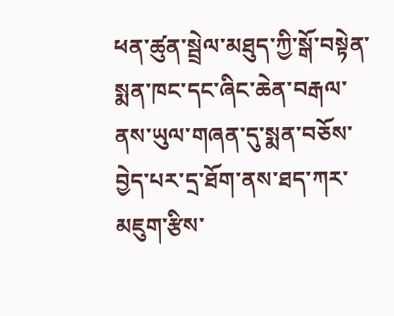ཕན་ཚུན་སྦྲེལ་མཐུད་ཀྱི་སྒོ་བསྟེན་སྨན་ཁང་དང་ཞིང་ཆེན་བརྒལ་ནས་ཡུལ་གཞན་དུ་སྨན་བཅོས་བྱེད་པར་དྲ་ཐོག་ནས་ཐད་ཀར་མཇུག་རྩིས་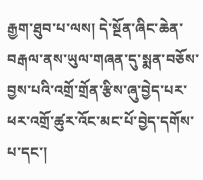རྒྱག་ཐུབ་པ་ལས། དེ་སྔོན་ཞིང་ཆེན་བརྒལ་ནས་ཡུལ་གཞན་དུ་སྨན་བཅོས་བྱས་པའི་འགྲོ་གྲོན་རྩིས་ཞུ་བྱེད་པར་ཕར་འགྲོ་ཚུར་འོང་མང་པོ་བྱེད་དགོས་པ་དང་།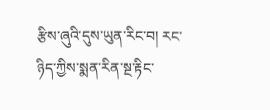རྩིས་ཞུའི་དུས་ཡུན་རིང་བ། རང་ཉིད་ཀྱིས་སྨན་རིན་སྔ་རྟིང་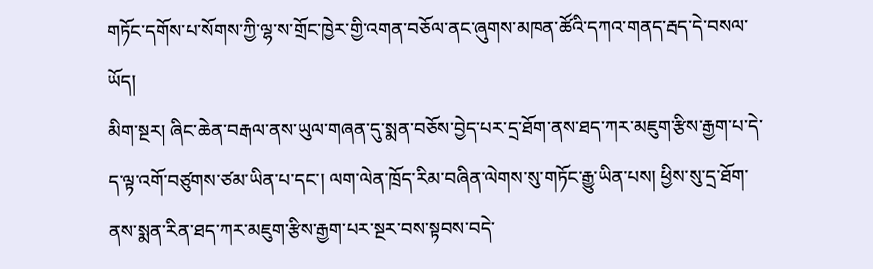གཏོང་དགོས་པ་སོགས་ཀྱི་ལྷ་ས་གྲོང་ཁྱེར་གྱི་འགན་བཅོལ་ནང་ཞུགས་མཁན་ཚོའི་དཀའ་གནད་རྦད་དེ་བསལ་ཡོད།
མིག་སྔར། ཞིང་ཆེན་བརྒལ་ནས་ཡུལ་གཞན་དུ་སྨན་བཅོས་བྱེད་པར་དྲ་ཐོག་ནས་ཐད་ཀར་མཇུག་རྩིས་རྒྱག་པ་དེ་ད་ལྟ་འགོ་བཙུགས་ཙམ་ཡིན་པ་དང་། ལག་ལེན་ཁྲོད་རིམ་བཞིན་ལེགས་སུ་གཏོང་རྒྱུ་ཡིན་པས། ཕྱིས་སུ་དྲ་ཐོག་ནས་སྨན་རིན་ཐད་ཀར་མཇུག་རྩིས་རྒྱག་པར་སྔར་བས་སྟབས་བདེ་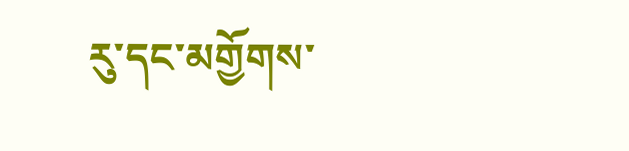རུ་དང་མགྱོགས་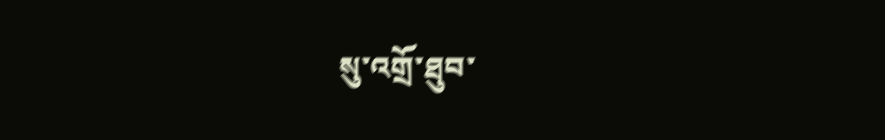སུ་འགྲོ་ཐུབ་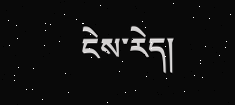ངེས་རེད།